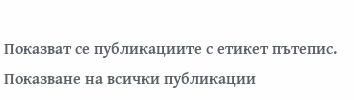Показват се публикациите с етикет пътепис. Показване на всички публикации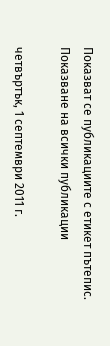Показват се публикациите с етикет пътепис. Показване на всички публикации

четвъртък, 1 септември 2011 г.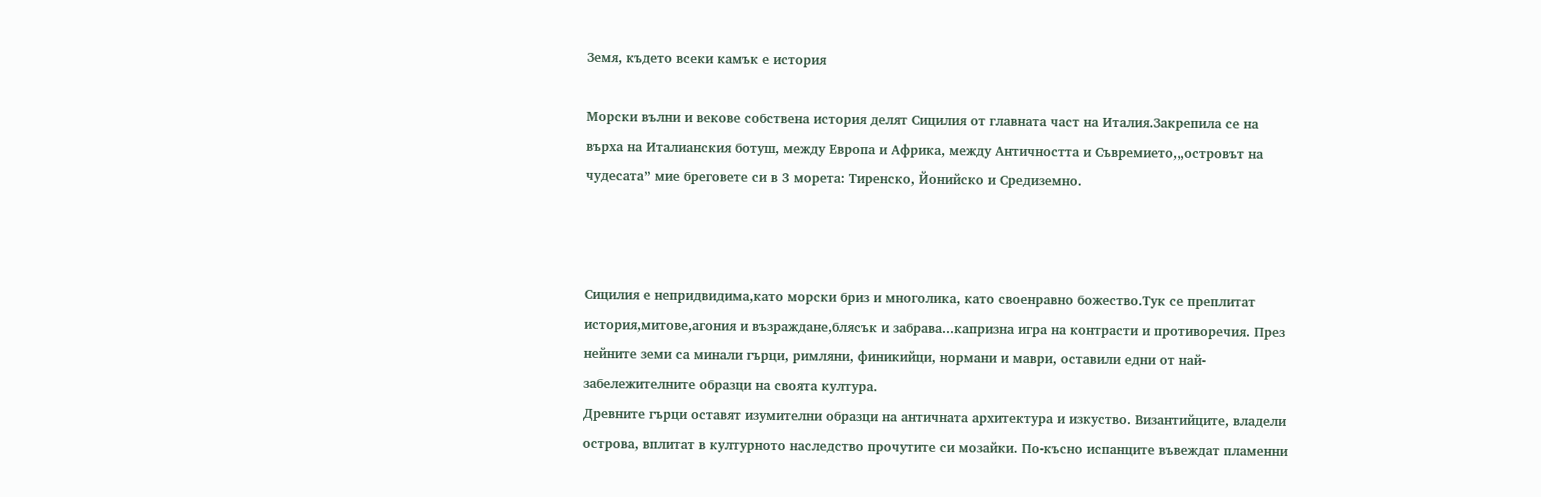Земя, където всеки камък е история

Морски вълни и векове собствена история делят Сицилия от главната част на Италия.Закрепила се на върха на Италианския ботуш, между Европа и Африка, между Античността и Съвремието,„островът на чудесата” мие бреговете си в 3 морета: Тиренско, Йонийско и Средиземно.



Сицилия е непридвидима,като морски бриз и многолика, като своенравно божество.Тук се преплитат история,митове,агония и възраждане,блясък и забрава...капризна игра на контрасти и противоречия. През нейните земи са минали гърци, римляни, финикийци, нормани и маври, оставили едни от най-забележителните образци на своята култура.
Древните гърци оставят изумителни образци на античната архитектура и изкуство. Византийците, владели острова, вплитат в културното наследство прочутите си мозайки. По-късно испанците въвеждат пламенни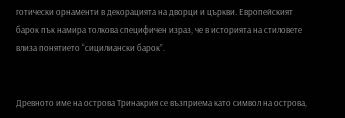готически орнаменти в декорацията на дворци и църкви. Европейският барок пък намира толкова специфичен израз, че в историята на стиловете влиза понятието “сицилиански барок”.


Древното име на острова Тринакрия се възприема като символ на острова,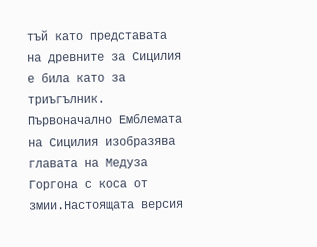тъй като представата на древните за Сицилия е била като за триъгълник. Първоначално Емблемата на Сицилия изобразява главата на Медуза Горгона с коса от змии.Настоящата версия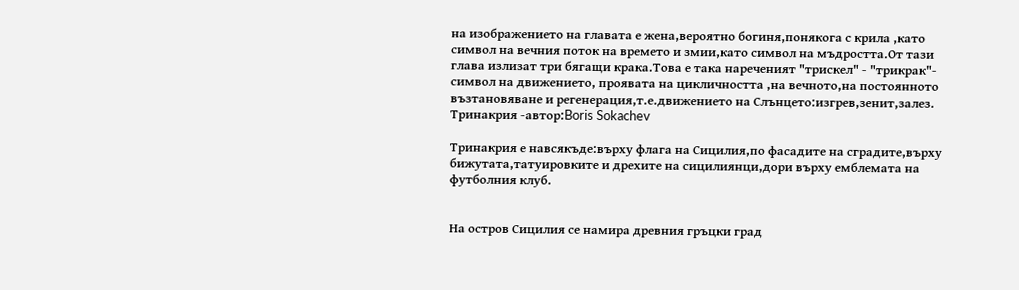на изображението на главата е жена,вероятно богиня,понякога с крила ,като символ на вечния поток на времето и змии,като символ на мъдростта.От тази глава излизат три бягащи крака.Това е така нареченият "трискел" - "трикрак"- символ на движението, проявата на цикличността ,на вечното,на постоянното възтановяване и регенерация,т.е.движението на Слънцето:изгрев,зенит,залез.
Тринакрия -автор:Boris Sokachev

Тринакрия е навсякъде:върху флага на Сицилия,по фасадите на сградите,върху бижутата,татуировките и дрехите на сицилиянци,дори върху емблемата на футболния клуб.


На остров Сицилия се намира древния гръцки град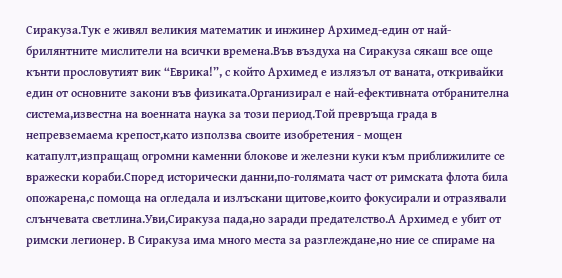Сиракуза.Тук е живял великия математик и инжинер Архимед-един от най-брилянтните мислители на всички времена.Във въздуха на Сиракуза сякаш все още кънти прословутият вик “Еврика!”, с който Архимед е излязъл от ваната, откривайки един от основните закони във физиката.Организирал е най-ефективната отбранителна система,известна на военната наука за този период.Той превръща града в непревземаема крепост,като използва своите изобретения - мощен катапулт,изпращащ огромни каменни блокове и железни куки към приближилите се вражески кораби.Според исторически данни,по-голямата част от римската флота била опожарена,с помоща на огледала и излъскани щитове,които фокусирали и отразявали слънчевата светлина.Уви,Сиракуза пада,но заради предателство.А Архимед е убит от римски легионер. В Сиракуза има много места за разглеждане,но ние се спираме на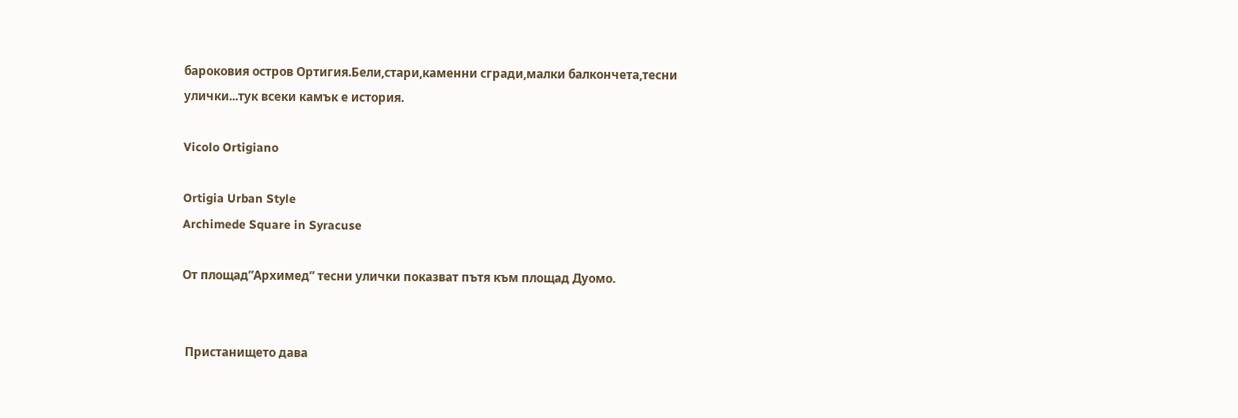бароковия остров Ортигия.Бели,стари,каменни сгради,малки балкончета,тесни улички...тук всеки камък е история.

Vicolo Ortigiano

Ortigia Urban Style
Archimede Square in Syracuse

От площад”Архимед” тесни улички показват пътя към площад Дуомо.


 Пристанището дава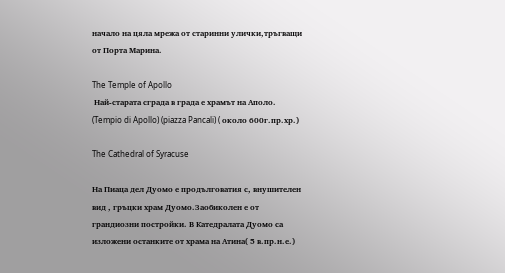начало на цяла мрежа от старинни улички,тръгващи от Порта Марина.

The Temple of Apollo
 Най-старата сграда в града е храмът на Аполо. (Tempio di Apollo) (piazza Pancali) ( около 600г.пр.хр.)

The Cathedral of Syracuse

На Пиаца дел Дуомо е продълговатия с, внушителен вид , гръцки храм Дуомо.Заобиколен е от грандиозни постройки. В Катедралата Дуомо са изложени останките от храма на Атина( 5 в.пр.н.е.)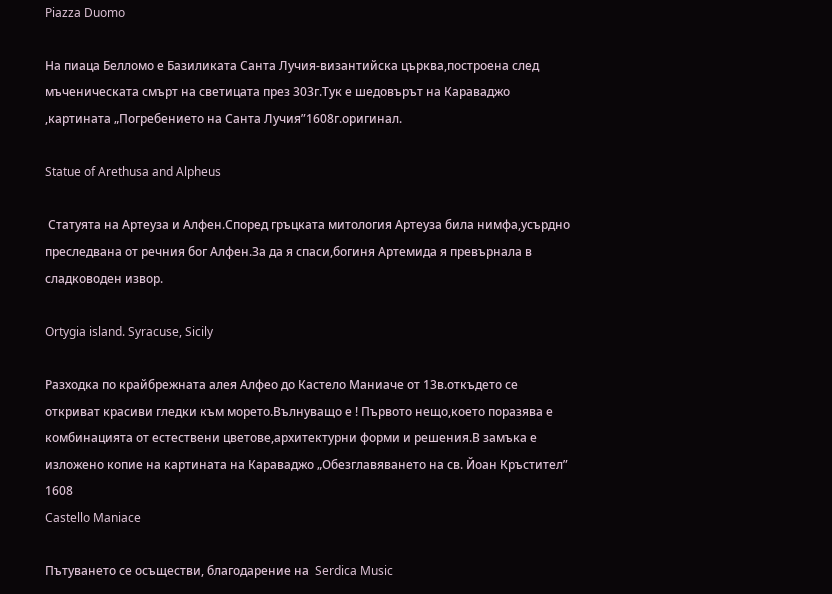Piazza Duomo

На пиаца Белломо е Базиликата Санта Лучия-византийска църква,построена след мъченическата смърт на светицата през 303г.Тук е шедовърът на Караваджо ,картината „Погребението на Санта Лучия”1608г.оригинал.

Statue of Arethusa and Alpheus

 Статуята на Артеуза и Алфен.Според гръцката митология Артеуза била нимфа,усърдно преследвана от речния бог Алфен.За да я спаси,богиня Артемида я превърнала в сладководен извор.

Ortygia island. Syracuse, Sicily

Разходка по крайбрежната алея Алфео до Кастело Маниаче от 13в.откъдето се откриват красиви гледки към морето.Вълнуващо е ! Първото нещо,което поразява е комбинацията от естествени цветове,архитектурни форми и решения.В замъка е изложено копие на картината на Караваджо „Обезглавяването на св. Йоан Кръстител” 1608
Castello Maniace

Пътуването се осъществи, благодарение на  Serdica Music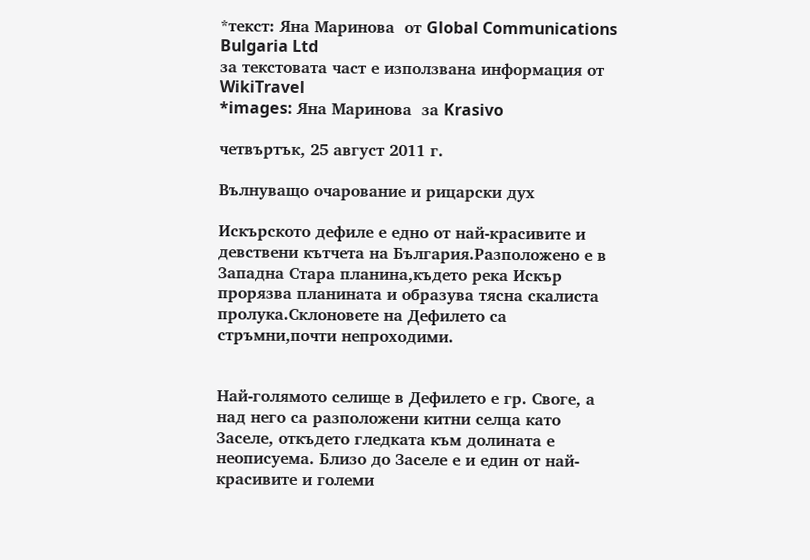*текст: Яна Маринова  от Global Communications Bulgaria Ltd
за текстовата част е използвана информация от WikiTravel
*images: Яна Маринова  за Krasivo

четвъртък, 25 август 2011 г.

Вълнуващо очарование и рицарски дух

Искърското дефиле е едно от най-красивите и девствени кътчета на България.Разположено е в Западна Стара планина,където река Искър прорязва планината и образува тясна скалиста пролука.Склоновете на Дефилето са стръмни,почти непроходими.


Най-голямото селище в Дефилето е гр. Своге, а над него са разположени китни селца като Заселе, откъдето гледката към долината е неописуема. Близо до Заселе е и един от най-красивите и големи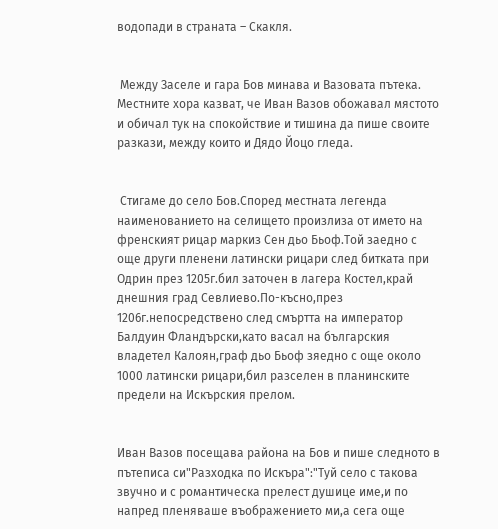водопади в страната – Скакля.


 Между Заселе и гара Бов минава и Вазовата пътека. Местните хора казват, че Иван Вазов обожавал мястото и обичал тук на спокойствие и тишина да пише своите разкази, между които и Дядо Йоцо гледа.


 Стигаме до село Бов.Според местната легенда наименованието на селището произлиза от името на френският рицар маркиз Сен дьо Бьоф.Той заедно с още други пленени латински рицари след битката при Одрин през 1205г.бил заточен в лагера Костел,край днешния град Севлиево.По-късно,през 1206г.непосредствено след смъртта на император Балдуин Фландърски,като васал на българския владетел Калоян,граф дьо Бьоф зяедно с още около 1000 латински рицари,бил разселен в планинските предели на Искърския прелом.


Иван Вазов посещава района на Бов и пише следното в пътеписа си"Разходка по Искъра":"Туй село с такова звучно и с романтическа прелест душице име,и по напред пленяваше въображението ми,а сега още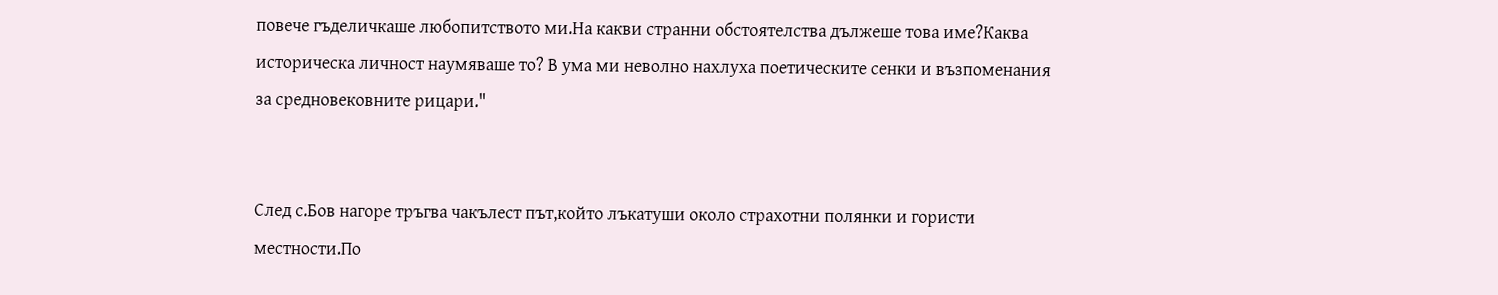повече гъделичкаше любопитството ми.На какви странни обстоятелства дължеше това име?Каква историческа личност наумяваше то? В ума ми неволно нахлуха поетическите сенки и възпоменания за средновековните рицари."


След с.Бов нагоре тръгва чакълест път,който лъкатуши около страхотни полянки и гористи местности.По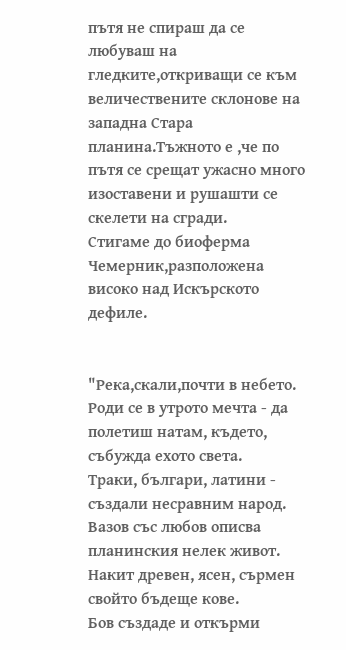пътя не спираш да се любуваш на гледките,откриващи се към величествените склонове на западна Стара планина.Тъжното е ,че по пътя се срещат ужасно много изоставени и рушашти се скелети на сгради.
Стигаме до биоферма Чемерник,разположена високо над Искърското дефиле.


"Река,скали,почти в небето.
Роди се в утрото мечта - да полетиш натам, където, събужда ехото света.
Траки, българи, латини - създали несравним народ.
Вазов със любов описва планинския нелек живот.
Накит древен, ясен, сърмен свойто бъдеще кове.
Бов създаде и откърми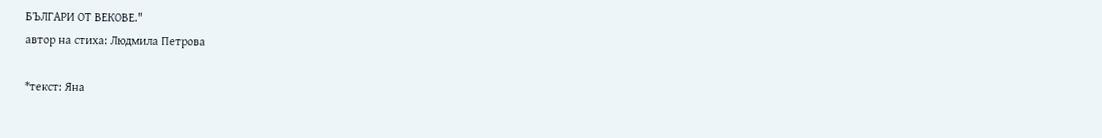БЪЛГАРИ ОТ ВЕКОВЕ."
автор на стиха: Людмила Петрова

*текст: Яна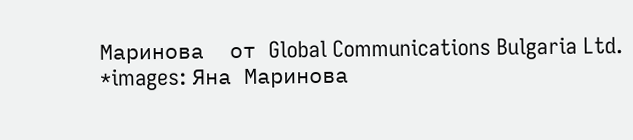Маринова  от Global Communications Bulgaria Ltd.
*images: Яна Маринова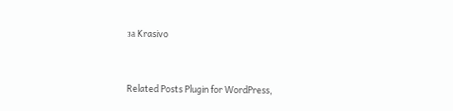за Krasivo



Related Posts Plugin for WordPress,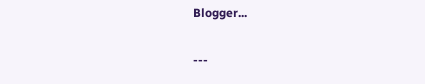Blogger...

---